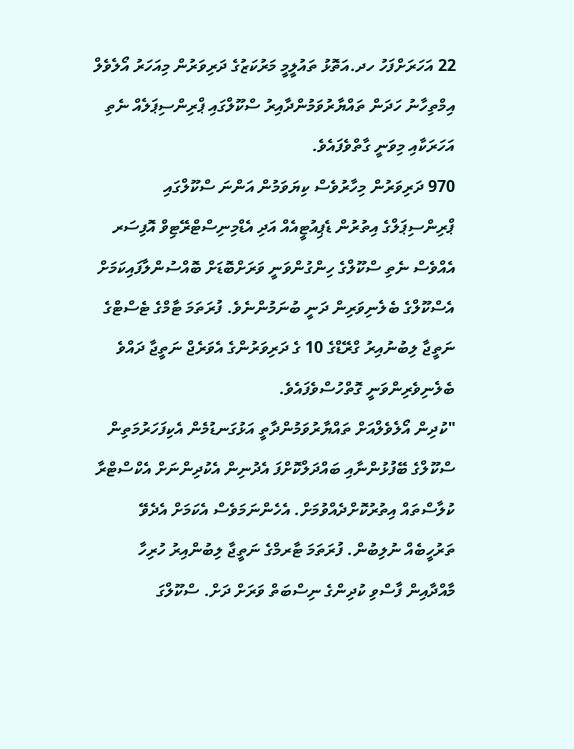22 އަހަރަށްފަހު ހދ.އަތޮޅު ތައުލީމީ މަރުކަޒުގެ ދަރިވަރުން މިއަހަރު އޯލެވެލް އިމްތިހާނު ހަދަން ތައްޔާރުވަމުންދާއިރު ސްކޫލްގައި ޕްރިންސިޕަލެއް ނެތި އަހަރަކާއި މިވަނީ ގާތްވެފައެވެ.
970 ދަރިވަރުން މިހާރުވެސް ކިޔަވަމުން އަންނަ ސްކޫލްގައި ޕްރިންސިޕަލްގެ އިތުރުން ޑެޕިއުޓީއެއް އަދި އެޑްމިނިސްޓްރޭޓިވް އޮފިސަރ އެއްވެސް ނެތި ސްކޫލްގެ ހިންގުންވަނީ ވަރަށްބޮޑަށް ބޮއްސުންލާފައިކަމަށް އެސްކޫލްގެ ބެލެނިވަރިން ދަނީ ބުނަމުންނެވެ. ފުރަތަމަ ޓާމްގެ ޓެސްޓްގެ ނަތީޖާ ލިބުނުއިރު ގްރޭޑްގެ 10 ގެ ދަރިވަރުންގެ އެވަރެޖް ނަތީޖާ ދައްވެ ބެލެނިވެރިންވަނީ ގޮތްހުސްވެފައެވެ.
"ކުދިން އޯލެވެލްއަށް ތައްޔާރުވަމުންދާތީ އަޅުގަނޑުމެން އެކިފަހަރުމަތިން ސްކޫލްގެ ބޭފުޅުންނާއި ބައްދަލްކޮށްފަ އެދުނިން އެކުދިންނަށް އެކްސްޓްރާ ކުލާސްތައް އިތުރުކޮށްދެއްވުމަށް. އެހެންނަމަވެސް އެކަމަށް އެދެވޭ ތަރުހީބެއް ނުލިބުން. ފުރަތަމަ ޓާރމްގެ ނަތީޖާ ލިބުންއިރު ހުރިހާ މާއްދާއިން ފާސްވި ކުދިންގެ ނިސްބަތް ވަރަށް ދަށް. ސްކޫލްގަ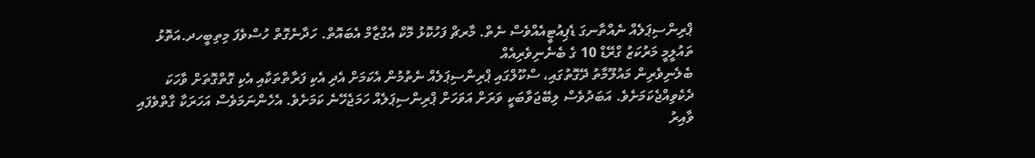ޕްރިންސިޕަލެއް ނެއްތާނގަ ޑެޕިއުޓީއެއްވެސް ނެތް. މާރޗް ފަހުކޮޅު މޮކް އެގްޒާމް އެބައޮތް. ހަދާނެގޮތް ހުސްވެފަ މިތިބީހދ.އަތޮޅު ތައުލީމީ މަރުކަޒު ގްރޭޑް 10 ގެ ބެނެނިވެރިއެއް
ބެލެނިވެރިން މައުލޫމާތު ދޭގޮތުގައި، ސްކޫލްގައި ޕްރިންސިޕަލެއް ނެތުމުން އެކަމަށް އެދި އެކި ފަރާތްތަކާއި އެކި ގޮތްގޮތަށް ވާހަކަ ދެކެވިއްޖެކަމަށެވެ. އަބަދުވެސް ލިބޭޖަވާބަކީ ވަރަށް އަވަހަށް ޕްރިންސިޕަލެއް ހަމަޖެހޭނެ ކަމަށެވެ. އެހެންނަމަވެސް އަހަރަކާ ގާތްވެފައި ވާއިރު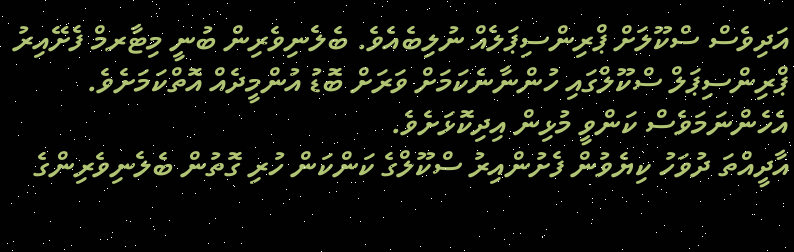އަދިވެސް ސްކޫލަށް ޕްރިންސިޕަލެއް ނުލިބެއެވެ. ބެލެނިވެރިން ބުނީ މިޓާރމް ފެށޭއިރު ޕްރިންސިޕަލް ސްކޫލްގައި ހުންނާނެކަމަށް ވަރަށް ބޮޑު އުންމީދެއް އޮތްކަމަށެވެ. އެހެންނަމަވެސް ކަންވީ މުޅިން އިދިކޮޅަށެވެ.
އާދީއްތަ ދުވަހު ކިޔެވުން ފެށުންއިރު ސްކޫލްގެ ކަންކަން ހުރި ގޮތުން ބެލެނިވެރިންގެ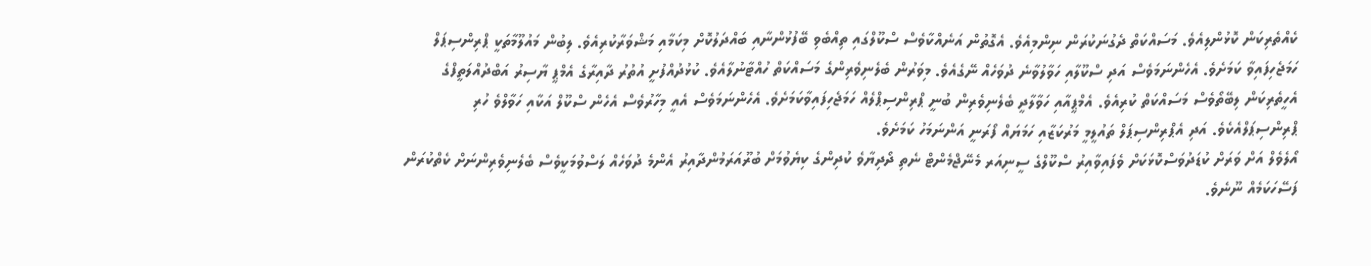ކެއްތެރިކަން ކޮޅުންލިއެވެ. މަސައްކަތް ދެގުނަކުރަން ނިންމިއެވެ. އެގޮތުން އަނެއްކާވެސް ސްކޫލްގައި ތިއްބެވި ބޭފުޅުންނާއި ބައްދަލުކޮށް މިކަމާއި މަޝްވަރާކުރިއެވެ. ލިބުން މައުލޫމާތަކީ ޕްރިންސިޕަލް ހަމަޖެހިފައިވާ ކަމަށެވެ. އެހެންނަމަވެސް އަދި ސްކޫލާއި ހަވާލުވާނެ ދުވަހެއް ނޭގެއެވެ. މިވަރުން ބެލެނިވެރިންގެ މަސައްކަތް ހުއްޓާނުލާއެވެ. ކުޅުދުއްފުށީ އުތުރު ދާއިރާގެ އެމްޕީ ޔާސިރު އަބްދުއްލަތީފްގެ އެހީތެރިކަން ލިބޭތޯވެސް މަސައްކަތް ކުރިއެވެ. އެމްޕީއާއި ހަވާލާދީ ބެލެނިވެރިން ބުނީ ޕްރިންސިޕްލެއް ހަމަޖެހިފައިވާކަމަށެވެ. އެހެންނަމަވެސް އެއީ މިހާރުވެސް އެހެން ސްކޫލް އަކާއި ހަވާލްވެ ހުރި ޕްރިންސިޕަލްއެކެވެ. އަދި އެޕްރިންސިޕަލް ތައުލީމީ މަރުކަޒާއި ހަމަޔައް ފޯރަނީ އަންނަމަހު ކަމަށެވެ.
އޯލެވެލް އަށް ވަރަށް ކުޑަދުވަސްކޮޅަކަށް ވެފައިވާއިރު ސްކޫލްގެ ސީނިއަރ މެނޭޖްމެންޓް ނެތި ދޯދިޔާވެ ކުދިންގެ ކިޔެވުމަށް ބުރޫއަރަމުންދާއިރު އެންމެ ދުވަހެއް ލަސްވުމަކީވެސް ބެލެނިވެރިންނަށް ކެތްކުރަން ފަސޭހަކަމެއް ނޫނެވެ.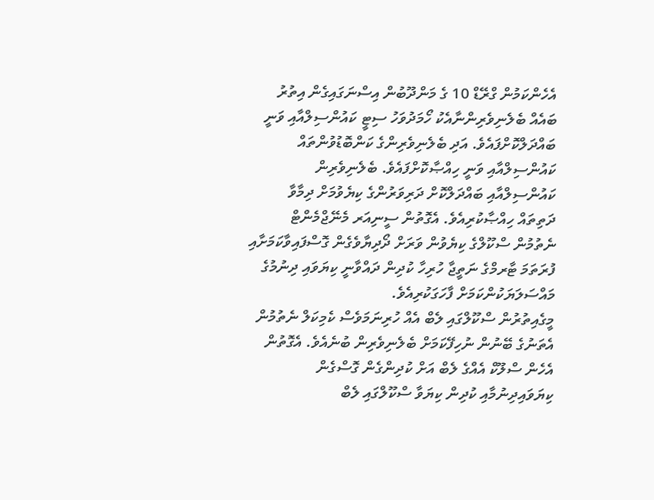އެހެންކަމުން ގްރޭޑް 10 ގެ މަންދޫބުން އިސްނަގައިގެން އިތުރު ބައެއް ބެލެނިވެރިންނާއެކު ހޯމަދުވަހު ސިޓީ ކައުންސިލްއާއި ވަނީ ބައްދަލްކޮށްފައެވެ. އަދި ބެލެނިވެރިންގެ ކަންބޮޑުވުންތައް ކައުންސިލްއާއި ވަނީ ހިއްޞާކޮށްފައެވެ. ބެލެނިވެރިން ކައުންސިލްއާއި ބައްދަލްކޮށް ދަރިވަރުންގެ ކިޔެވުމަށް ދިމާވާ ދަތިތައް ހިއްޞާކުރިއެވެ. އެގޮތުން ސީނިއަރ މެނޭޖްމެންޓް ނެތުމުން ސްކޫލްގެ ކިޔެވުން ވަރަށް ދޯދިޔާވެގެން ގޮސްފައިވާކަމަށާއި ފުރަތަމަ ޓާރމްގެ ނަތީޖާ ހުރިހާ ކުދިން ދައްވާނީ ކިޔަވައި ދިނުމުގެ މައްސަލަޔަކުންކަމަށް ފާހަގަކުރިއެވެ.
މީގެއިތުރުން ސްކޫލްގައި ލެބް އެއް ހުރިނަމަވެސް ކެމިކަލް ނެތުމުން އެތަނުގެ ބޭނުން ނުހިފޭކަމަށް ބެލެނިވެރިން ބުނެއެވެ. އެގޮތުން އެހެން ސްލޫކް އެއްގެ ލެބް އަށް ކުދިންގެން ގޮސްގެން ކިޔަވައިދިނުމާއި ކުދިން ކިޔަވާ ސްކޫލްގައި ލެބް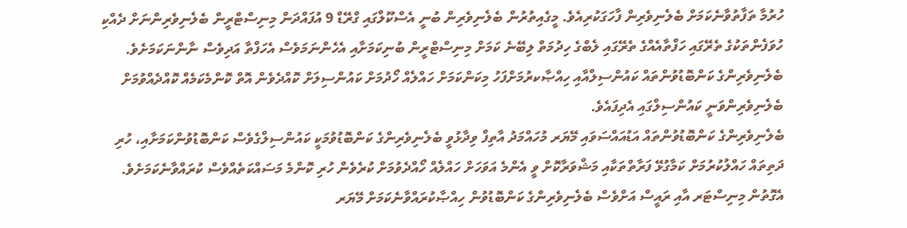ހުރުމާ ތަފާތުވާނެކަމަށް ބެލެނިވެރިން ފާހަގަކުރިއެވެ. މީގެއިތުރުން ބެލެނިވެރިން ބުނީ އެސްކޫލްގައި ގްރޭޑް 9 އުފައްދަން މިނިސްޓްރީން ބެލެނިވެރިންނަށް ދެއްކި ހުވަފެންތަކުގެ ތެރޭގައި ހަފްތާއެއްގެ ތެރޭގައި ލެބްގެ ހިދުމަތް ލިބޭނެ ކަމަށް މިނިސްޓްރީން ބުނިކަމަށާއި އެހެންނަމަވެސް އެހަފްތާ އަދިވެސް ނާންނަކަމަށެވެ.
ބެލެނިވެރިންގެ ކަންބޮޑުވުންތައް ކައުންސިލްއާއި ހިއްޞާކރުމަށްފަހު މިކަންކަމަށް ހައްލެއް ހޯދުމަށް ކައުންސިލަށް ކޮއްދެވެން އޮތް ކޮންމެކަމެއް ކޮއްދެއްވުމަށް ބެލެނިވެރިންވަނީ ކައުންސިލްގައި އެދިފައެވެ.
ބެލެނިވެރިންގެ ކަންބޮޑުވުންތައް އަޑުއައްސަވައި މޭޔަރ މުހައްމަދު އާތިފް ވިދާޅުވީ ބެލެނިވެރިންގެ ކަންބޮޑުވުމަކީ ކައުންސިލްގެވެސް ކަންބޮޑުވުންކަމަށާއި، ހުރި ދަތިތައް ހައްލުކުރުމަށް ކަމާގުޅޭ ފަރާތްތަކާއި މަޝްވަރާކޮށް ވީ އެންމެ އަވަހަށް ހައްލެއް ހޯއްދެވުމަށް ކުރެވެން ހުރި ކޮންމެ މަސައްކަތެއްވެސް ކުރައްވާނެކަމަށެވެ. އެގޮތުން މިނިސްޓަރ އާއި ރައީސް އަށްވެސް ބެލެނިވެރިންގެ ކަންބޮޑުވުން ހިއްޞާކުރައްވާނެކަމަށް މޭޔަރ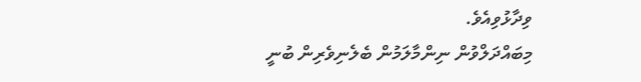ވިދާޅުވިއެވެ.
މިބައްދަލްވުން ނިންމާލަމުން ބެލެނިވެރިން ބުނީ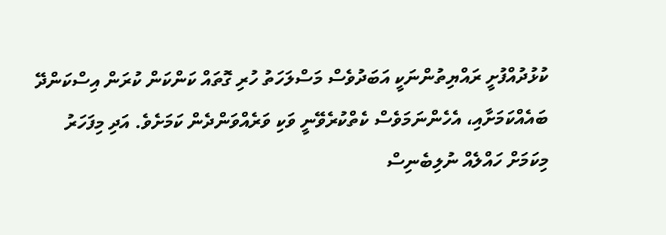ކުޅުދުއްފުށީ ރައްޔިތުންނަކީ އަބަދުވެސް މަސްލަހަތު ހުރި ގޮތައް ކަންކަން ކުރަން އިސްކަންދޭ ބައެއްކަމަށާއި، އެހެންނަމަވެސް ކެތްކުރެވޭނީ ވަކި ވަރެއްވަންދެން ކަމަށެވެ. އަދި މިފަހަރު މިކަމަށް ހައްލެއް ނުލިބެނިސް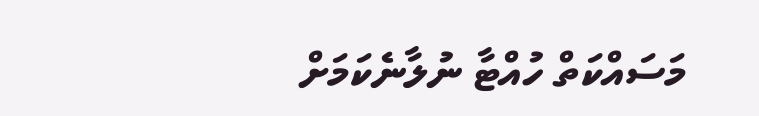މަސައްކަތް ހުއްޓާ ނުލާނެކަމަށް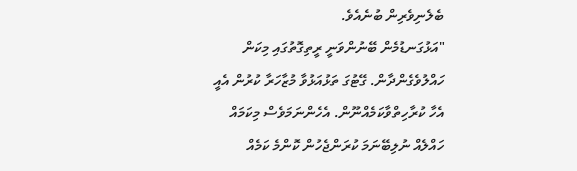ބެލެނިވެރިން ބުނެއެވެ.
"އަޅުގަނޑުމެން ބޭނުންވަނީ ރީތިގޮތުގައި މިކަން ހައްލުވެގެންދާން. ގޭޓުގަ ތަޅުއަޅުވާ މުޒާހަރާ ކުރުން އެއީ އެހާ ކުރާހިތްވާކަމެއްނޫން. އެހެންނަމަވެސް މިކަމައް ހައްލެއް ނުލިބޭނަމަ ކުރަންޖެހުން ކޮންމެ ކަމެއް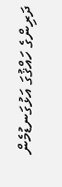ދަރިންގެ ހައްޤުގަ އަޅުގަނޑުމެން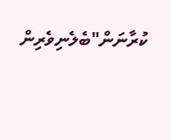ކުރާނަން"ބެލެނިވެރިން